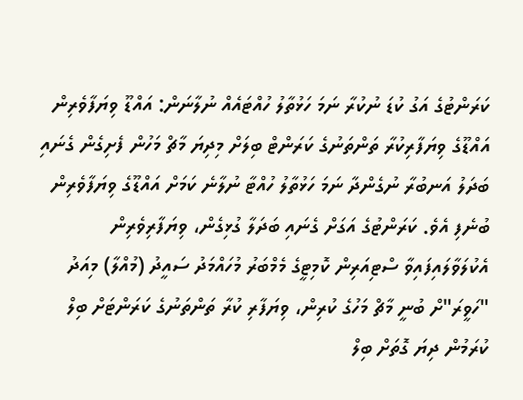ކަރަންޓުގެ އަގު ކުޑަ ނުކުރާ ނަމަ ހަޅުތާލު ހުއްޓައެއް ނުލާނަން: އައްޑޫ ވިޔަފާވެރިން
އައްޑޫގެ ވިޔަފާރިކުރާ ތަންތަނުގެ ކަރަންޓް ބިލަށް މިދިޔަ މާޗް މަހުން ފެށިގެން ގެނައި ބަދަލު އަނބުރާ ނުގެންދާ ނަމަ ހަޅުތާލު ހުއްޓާ ނުލާނެ ކަމަށް އައްޑޫގެ ވިޔަފާވެރިން ބުނެފި އެވެ. ކަރަންޓުގެ އަގަށް ގެނައި ބަދަލާ ގުޅިގެން، ވިޔަފާރިވެރިން އެކުލަވާލައިފައިވާ ސްޓިއަރިން ކޮމިޓީގެ މެމްބަރު މުހައްމަދު ސައީދު (މުއްލާ) މިއަދު "ހަވީރަ"ށް ބުނީ މާޗް މަހުގެ ކުރިން، ވިޔަފާރި ކުރާ ތަންތަނުގެ ކަރަންޓަށް ބިލް ކުރަމުން ދިޔަ ގޮތަށް ބިލް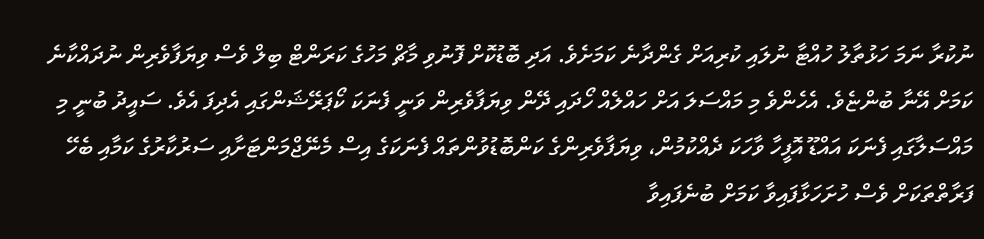ނުކުރާ ނަމަ ހަޅުތާލު ހުއްޓާ ނުލައި ކުރިއަށް ގެންދާނެ ކަމަށެވެ. އަދި ބޮޑުކޮށް ފޮނުވި މާޗް މަހުގެ ކަރަންޓް ބިލް ވެސް ވިޔަފާވެރިން ނުދައްކާނެ ކަމަށް އޭނާ ބުންޏެވެ. އެހެންވެ މި މައްސަލަ އަށް ހައްލެއް ހޯދައި ދޭން ވިޔަފާވެރިން ވަނީ ފެނަކަ ކޯޕަރޭޝަންގައި އެދިފަ އެވެ. ސައީދު ބުނީ މި މައްސަލާގައި ފެނަކަ އައްޑޫ އޮފީހާ ވާހަކަ ދެއްކުމުން، ވިޔަފާވެރިންގެ ކަންބޮޑުވުންތައް ފެނަކަގެ އިސް މެނޭޖްމަންޓަށާއި ސަރުކާރުގެ ކަމާއި ބެހޭ ފަރާތްތަކަށް ވެސް ހުށަހަޅާފައިވާ ކަމަށް ބުނެފައިވާ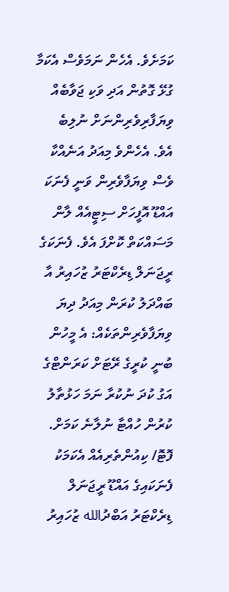ކަމަށެވެ. އެހެން ނަމަވެސް އެކަމާ ގުޅޭ ގޮތުން އަދި ވަކި ޖަވާބެއް ވިޔަފާރިވެރިންނަށް ނުލިބެ އެވެ. އެހެންވެ މިއަދު އަނެއްކާ ވެސް ވިޔަފާވެރިން ވަނީ ފެނަކަ އައްޑޫ އޮފީހަށް ސިޓީއެއް ލާން މަސައްކަތް ކޮށްފަ އެވެ. ފެނަކަގެ ރީޖަނަލް ޑިރެކްޓަރު ޒުހައިރު އާ ބައްދަލު ކުރަން މިއަދު ދިޔަ ވިޔަފާވެރިންތަކެއް: އެ މީހުން ބުނީ ކުރީގެ ރޭޓަށް ކަރަންޓްގެ އަގު ކުދަ ނުކުރާ ނަމަ ހަޅުތާލު ކުރުން ހުއްޓާ ނުލާނެ ކަމަށް. ފޮޓޮ/ ކިއުންތެރިއެއް އެކަމަކު ފެނަކައިގެ އައްޑޫ ރީޖަނަލް ޑިރެކްޓަރު އަބްދުالله ޒުހައިރު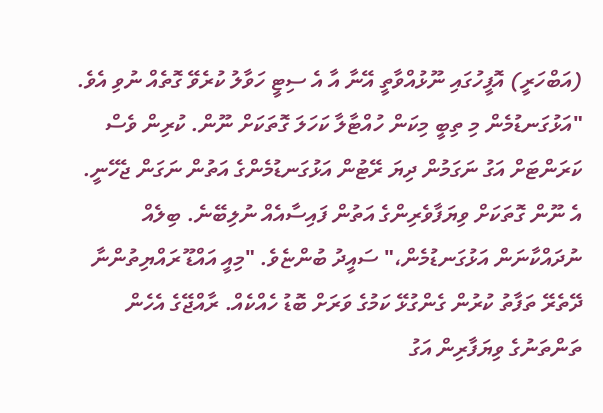(އަބްހަރީ) އޮފީހުގައި ނޫޅުއްވާތީ އޭނާ އާ އެ ސިޓީ ހަވާލު ކުރެވޭ ގޮތެއް ނުވި އެވެ. "އަޅުގަނޑުމެން މި ތިބީ މިކަން ހުއްޓާލާ ކަހަލަ ގޮތަކަށް ނޫން. ކުރިން ވެސް ކަރަންޓަށް އަގު ނަގަމުން ދިޔަ ރޭޓުން އަޅުގަނޑުމެންގެ އަތުން ނަގަން ޖެހޭނީ. އެ ނޫން ގޮތަކަށް ވިޔަފާވެރިންގެ އަތުން ފައިސާއެއް ނުލިބޭނެ. ބިލެއް ނުދައްކާނަން އަޅުގަނޑުމެން،" ސައީދު ބުންޏެވެ. "މިއީ އައްޑޫ ރައްޔިތުންނާ ދޭތެރޭ ތަފާތު ކުރުން ގެންގުޅޭ ކަމުގެ ވަރަށް ބޮޑު ހެއްކެއް. ރާއްޖޭގެ އެހެން ތަންތަނުގެ ވިޔަފާރިން އަގު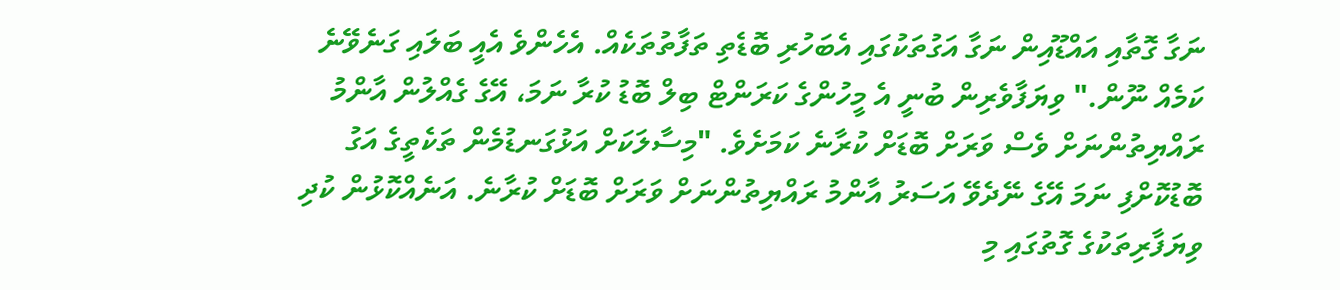ނަގާ ގޮތާއި އައްޑޫއިން ނަގާ އަގުތަކުގައި އެބަހުރި ބޮޑެތި ތަފާތުތަކެއް. އެހެންވެ އެއީ ބަލައި ގަނެވޭނެ ކަމެއް ނޫން." ވިޔަފާވެރިން ބުނީ އެ މީހުންގެ ކަރަންޓް ބިލް ބޮޑު ކުރާ ނަމަ، އޭގެ ގެއްލުން އާންމު ރައްޔިތުންނަށް ވެސް ވަރަށް ބޮޑަށް ކުރާނެ ކަމަށެވެ. "މިސާލަކަށް އަޅުގަނޑުމެން ތަކެތީގެ އަގު ބޮޑުކޮށްފި ނަމަ އޭގެ ނޭދެވޭ އަސަރު އާންމު ރައްޔިތުންނަށް ވަރަށް ބޮޑަށް ކުރާނެ. އަނެއްކޮޅުން ކުދި ވިޔަފާރިތަކުގެ ގޮތުގައި މި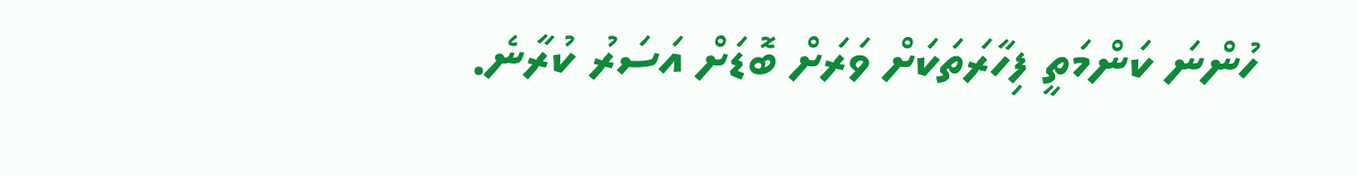ހުންނަ ކަންމަތީ ފިހާރަތަކަށް ވަރަށް ބޮޑަށް އަސަރު ކުރާނެ.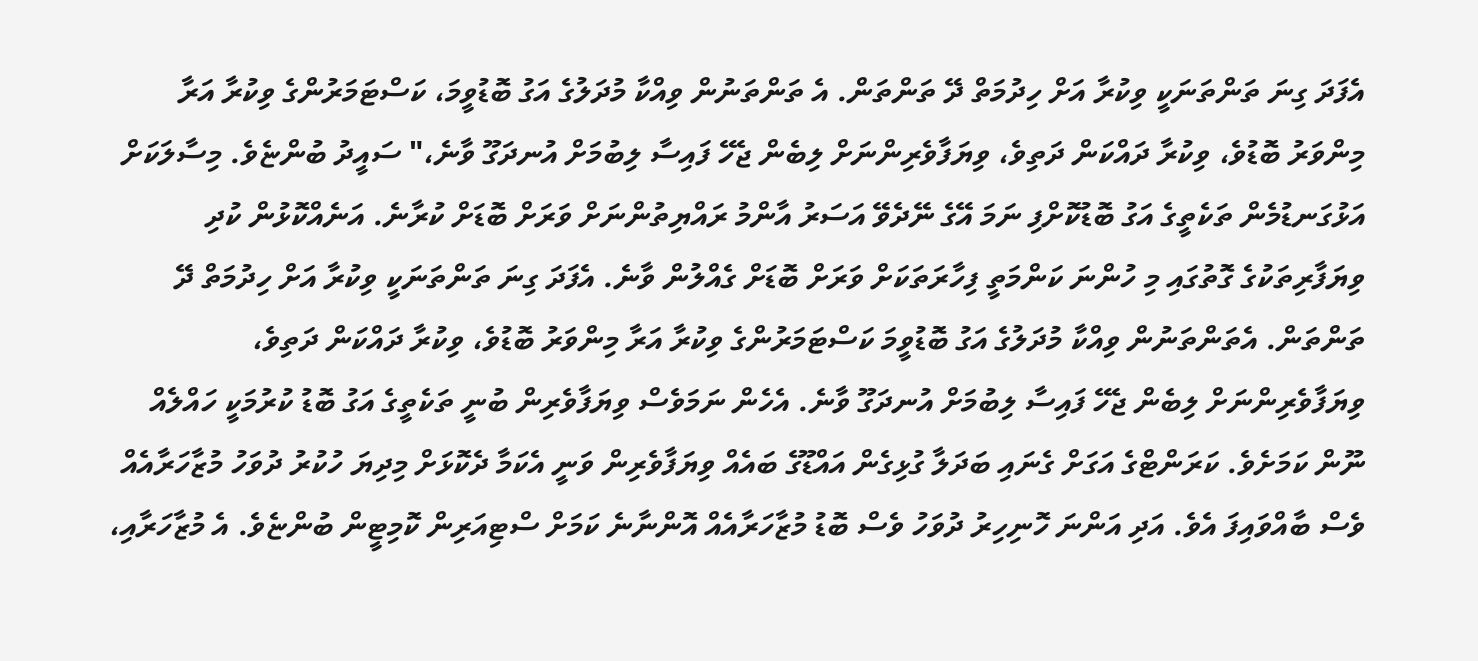އެފަދަ ގިނަ ތަންތަނަކީ ވިކުރާ އަށް ހިދުމަތް ދޭ ތަންތަން. އެ ތަންތަނުން ވިއްކާ މުދަލުގެ އަގު ބޮޑުވީމަ، ކަސްޓަމަރުންގެ ވިކުރާ އަރާ މިންވަރު ބޮޑުވެ، ވިކުރާ ދައްކަން ދަތިވެ، ވިޔަފާވެރިންނަށް ލިބެން ޖެހޭ ފައިސާ ލިބުމަށް އުނދަގޫ ވާނެ،" ސައީދު ބުންޏެވެ. މިސާލަކަށް އަޅުގަނޑުމެން ތަކެތީގެ އަގު ބޮޑުކޮށްފި ނަމަ އޭގެ ނޭދެވޭ އަސަރު އާންމު ރައްޔިތުންނަށް ވަރަށް ބޮޑަށް ކުރާނެ. އަނެއްކޮޅުން ކުދި ވިޔަފާރިތަކުގެ ގޮތުގައި މި ހުންނަ ކަންމަތީ ފިހާރަތަކަށް ވަރަށް ބޮޑަށް ގެއްލުން ވާނެ. އެފަދަ ގިނަ ތަންތަނަކީ ވިކުރާ އަށް ހިދުމަތް ދޭ ތަންތަން. އެތަންތަނުން ވިއްކާ މުދަލުގެ އަގު ބޮޑުވީމަ ކަސްޓަމަރުންގެ ވިކުރާ އަރާ މިންވަރު ބޮޑުވެ، ވިކުރާ ދައްކަން ދަތިވެ، ވިޔަފާވެރިންނަށް ލިބެން ޖެހޭ ފައިސާ ލިބުމަށް އުނދަގޫ ވާނެ. އެހެން ނަމަވެސް ވިޔަފާވެރިން ބުނީ ތަކެތީގެ އަގު ބޮޑު ކުރުމަކީ ހައްލެއް ނޫން ކަމަށެވެ. ކަރަންޓްގެ އަގަށް ގެނައި ބަދަލާ ގުޅިގެން އައްޑޫގެ ބައެއް ވިޔަފާވެރިން ވަނީ އެކަމާ ދެކޮޅަށް މިދިޔަ ހުކުރު ދުވަހު މުޒާހަރާއެއް ވެސް ބާއްވައިފަ އެވެ. އަދި އަންނަ ހޮނިހިރު ދުވަހު ވެސް ބޮޑު މުޒާހަރާއެއް އޮންނާނެ ކަމަށް ސްޓިއަރިން ކޮމިޓީން ބުންޏެވެ. އެ މުޒާހަރާއި،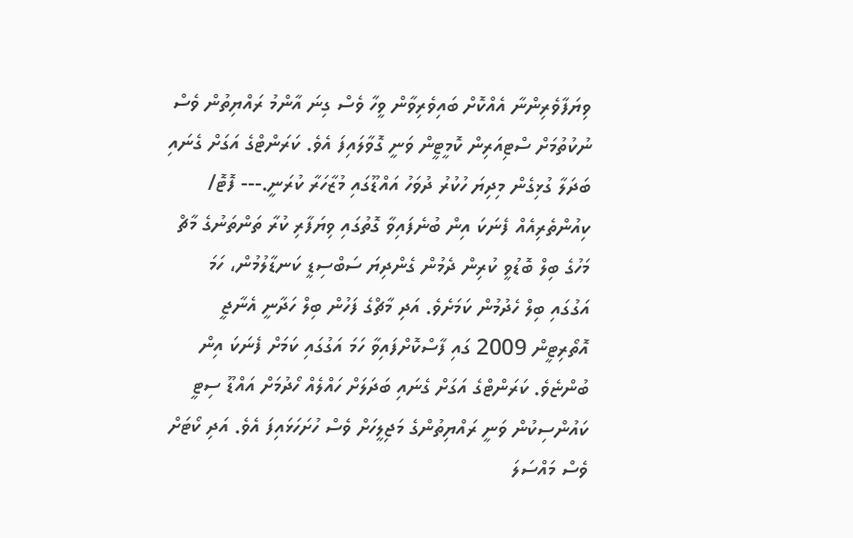ވިޔަފާވެރިންނާ އެއްކޮށް ބައިވެރިވާން ވީހާ ވެސް ގިނަ އާންމު ރައްޔިތުން ވެސް ނުކުތުމަށް ސްޓިއަރިން ކޮމީޓީން ވަނީ ގޮވާލައިފަ އެވެ. ކަރަންޓްގެ އަގަށް ގެނައި ބަދަލާ ގުޅިގެން މިދިޔަ ހުކުރު ދުވަހު އައްޑޫގައި މުޒާހަރާ ކުރަނީ.--- ފޮޓޮ/ ކިއުންތެރިއެއް ފެނަކަ އިން ބުނެފައިވާ ގޮތުގައި ވިޔަފާރި ކުރާ ތަންތަނުގެ މާޗް މަހުގެ ބިލް ބޮޑުވީ ކުރިން ދެމުން ގެންދިޔަ ސަބްސިޑީ ކަނޑާލުމުން، ހަމަ އަގުގައި ބިލް ހެދުމުން ކަމަށެވެ. އަދި މާޗްގެ ފަހުން ބިލް ހަދާނީ އެނާޖީ އޮތޯރިޓީން 2009 ގައި ފާސްކޮށްފައިވާ ހަމަ އަގުގައި ކަމަށް ފެނަކަ އިން ބުންޏެވެ. ކަރަންޓްގެ އަގަށް ގެނައި ބަދަލަށް ހައްލެއް ހޯދުމަށް އައްޑޫ ސިޓީ ކައުންސިކުން ވަނީ ރައްޔިތުންގެ މަޖިލީހަށް ވެސް ހުށަހަޅައިފަ އެވެ. އަދި ކޯޓަށް ވެސް މައްސަލަ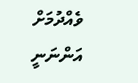ވެއްދުމަށް އަންނަނީ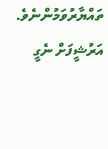ތައްޔާރުވަމުންނެވެ.
އަރުޝީފަށް ނެގީ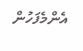އެންމެފަހުން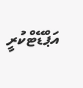އަޕްޑޭޓްކުރީ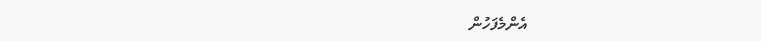އެންމެފަހުން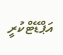އަޕްޑޭޓްކުރީ